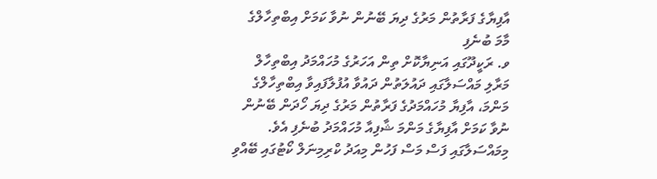އާފިޔާގެ ފަރާތުން މަރުގެ ދިޔަ ބޭނުން ނުވާ ކަމަށް އިބްތިހާލްގެ މާމަ ބުނެފި
ވ. ރަކީދޫގައި އަނިޔާކޮށް ތިން އަހަރުގެ މުހައްމަދު އިބްތިހާލް މަރާލި މައްސަލާގައި ދައުލަތުން ދައުވާ އުފުލާފައިވާ އިބްތިހާލްގެ މަންމަ، އާފިޔާ މުހައްމަދުގެ ފަރާތުން މަރުގެ ދިޔަ ހޯދަން ބޭނުން ނުވާ ކަމަށް އާފިޔާގެ މަންމަ ޝާފިއާ މުހައްމަދު ބުނެފި އެވެ.
މިމައްސަލާގައި ފަސް މަސް ފަހުން މިއަދު ކްރިމިނަލް ކޯޓުގައި ބޭއްވި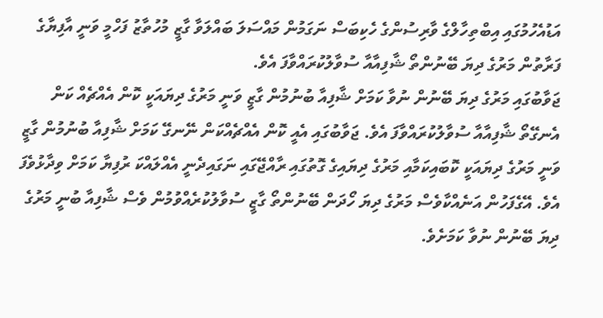އަޑުއެހުމުގައި އިބްތިހާލްގެ ވާރިސުންގެ ހެކިބަސް ނަގަމުން މައްސަލަ ބައްލަވާ ގާޒީ މުހުތާޒު ފަހްމީ ވަނީ އާފިޔާގެ ފަރާތުން މަރުގެ ދިޔަ ބޭނުންތޯ ޝާފިއާއާ ސުވާލުކުރައްވާފަ އެވެ.
ޖަވާބުގައި މަރުގެ ދިޔަ ބޭނުން ނުވާ ކަމަށް ޝާފިއާ ބުނުމުން ގާޒީ ވަނީ މަރުގެ ދިޔައަކީ ކޮން އެއްޗެއް ކަން އެނގޭތޯ ޝާފިއާއާ ސުވާލުކުރައްވާފަ އެވެ. ޖަވާބުގައި އެއީ ކޮން އެއްޗެއްކަން ނޭނގޭ ކަމަށް ޝާފިއާ ބުނުމުން ގާޒީ ވަނީ މަރުގެ ދިޔައަކީ ކޮބައިކަމާއި މަރުގެ ދިޔައިގެ ގޮތުގައި ރާއްޖޭގައި ނަގައިދެނީ އެއްލައްކަ ރުފިޔާ ކަމަށް ވިދާޅުވެފަ އެވެ. އޭގެފަހުން އަނެއްކާވެސް މަރުގެ ދިޔަ ހޯދަން ބޭނުންތޯ ގާޒީ ސުވާލުކުރެއްވުމުން ވެސް ޝާފިއާ ބުނީ މަރުގެ ދިޔަ ބޭނުން ނުވާ ކަމަށެވެ.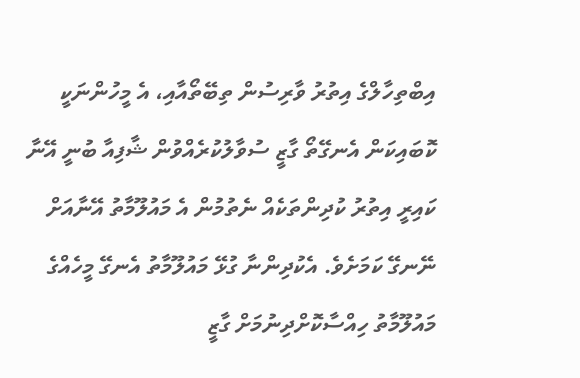އިބްތިހާލްގެ އިތުރު ވާރިސުން ތިބޭތޯއާއި، އެ މީހުންނަކީ ކޮބައިކަން އެނގޭތޯ ގާޒީ ސުވާލުކުރެއްވުން ޝާފިއާ ބުނީ އޭނާ ކައިރީ އިތުރު ކުދިންތަކެއް ނެތުމުން އެ މައުލޫމާތު އޭނާއަށް ނޭނގޭ ކަމަށެވެ. އެކުދިންނާ ގުޅޭ މައުލޫމާތު އެނގޭ މީހެއްގެ މައުލޫމާތު ހިއްސާކޮށްދިނުމަށް ގާޒީ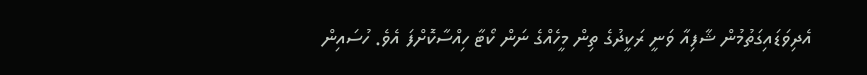އެދިވަޑައިގަތުމުން ޝާފިއާ ވަނީ ރަކީދުގެ ތިން މީހެއްގެ ނަން ކޯޓާ ހިއްސާކޮށްފަ އެވެ. ހުސައިން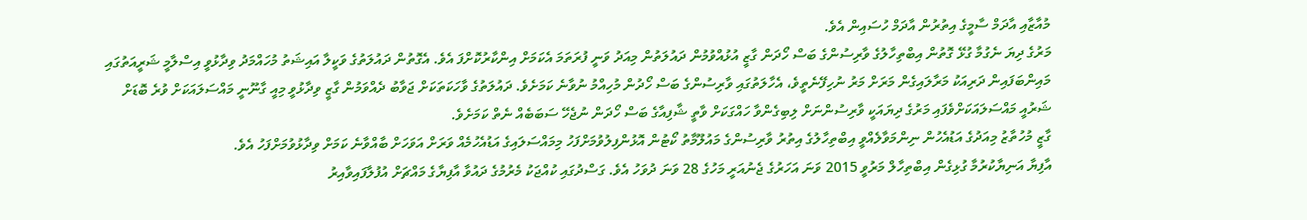މުއާޒާއި އާދަމް ސާމީގެ އިތުރުން އާދަމް ހުސައިން އެވެ.
މަރުގެ ދިޔަ ނެގުމާ ގުޅޭ ގޮތުން އިބްތިހާލުގެ ވާރިސުންގެ ބަސް ހޯދަން ގާޒީ އުޅުއްވުމުން ދައުލަތުން މިއަދު ވަނީ ފުރަތަމަ އެކަމަށް އިންކާރުކޮށްފަ އެވެ. އެގޮތުން ދައުލަތުގެ ވަކީލާ އައިޝަތު މުހައްމަދު ވިދާޅުވީ އިސްލާމީ ޝަރީއަތުގައި މައިންބަފައިން ދަރިއަކު މަރާލައިގެން މަރަށް މަރު ނުހިފޭނެތީވެ، އެހާލަތުގައި ވާރިސުންގެ ބަސް ހޯދުން މުހިއްމު ނުވާނެ ކަމަށެވެ. ދައުލަތުގެ ވާހަކަތަކަށް ޖަވާބު ދެއްވަމުން ގާޒީ ވިދާޅުވީ މިއީ ގާނޫނީ މައްސަލައަކަށް ވުރެ ބޮޑަށް ޝަރުއީ މައްސަލައަކަށްވެފައި މަރުގެ ދިޔައަކީ ވާރިސުންނަށް ލިބިގެންވާ ހައްގަކަށް ވާތީ ޝާފިއާގެ ބަސް ހޯދަން ނުޖެހޭ ސަބަބެއް ނެތް ކަމަށެވެ.
ގާޒީ މުހުތާޒު މިއަދުގެ އަޑުއެހުން ނިންމަވާލެއްވީ އިބްތިހާލުގެ އިތުރު ވާރިސުންގެ މައުލޫމާތު ކޯޓުން އޮޅުންފިލުވުމަށްފަހު މިމައްސަލައިގެ އަޑުއެހުމެއް ވަރަށް އަވަހަށް ބާއްވާނެ ކަމަށް ވިދާޅުވުމަށްފަހު އެވެ.
އާފިޔާ އަނިޔާކުރުމާ ގުޅިގެން އިބްތިހާލް މަރުވީ 2015 ވަނަ އަހަރުގެ ޖެނުއަރީ މަހުގެ 28 ވަނަ ދުވަހު އެވެ. ގަސްދުގައި ކުއްޖަކު މެރުމުގެ ދައުވާ އާފިޔާގެ މައްޗަށް އުފުލާފައިވާއިރު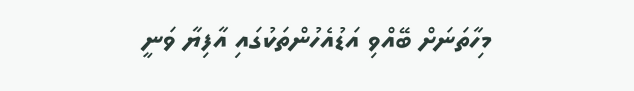މިހާތަނަށް ބޭއްވި އަޑުއެހުންތަކުގައި އާފިޔާ ވަނީ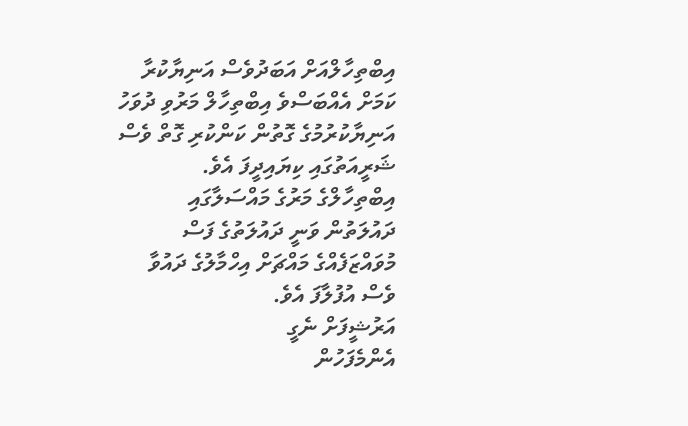އިބްތިހާލްއަށް އަބަދުވެސް އަނިޔާކުރާ ކަމަށް އެއްބަސްވެ އިބްތިހާލް މަރުވި ދުވަހު އަނިޔާކުރުމުގެ ގޮތުން ކަންކުރި ގޮތް ވެސް ޝަރީއަތުގައި ކިޔައިދީފަ އެވެ.
އިބްތިހާލްގެ މަރުގެ މައްސަލާގައި ދައުލަތުން ވަނީ ދައުލަތުގެ ފަސް މުވައްޒަފެއްގެ މައްޗަށް އިހްމާލުގެ ދައުވާ ވެސް އުފުލާފަ އެވެ.
އަރުޝީފަށް ނެގީ
އެންމެފަހުން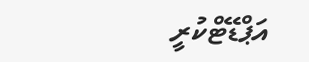އަޕްޑޭޓްކުރީ